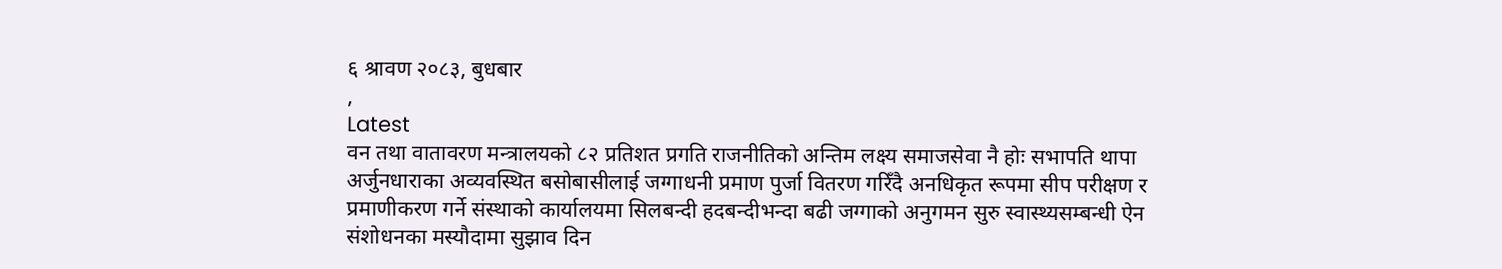६ श्रावण २०८३, बुधबार
,
Latest
वन तथा वातावरण मन्त्रालयको ८२ प्रतिशत प्रगति राजनीतिको अन्तिम लक्ष्य समाजसेवा नै होः सभापति थापा अर्जुनधाराका अव्यवस्थित बसोबासीलाई जग्गाधनी प्रमाण पुर्जा वितरण गरिँदै अनधिकृत रूपमा सीप परीक्षण र प्रमाणीकरण गर्ने संस्थाको कार्यालयमा सिलबन्दी हदबन्दीभन्दा बढी जग्गाको अनुगमन सुरु स्वास्थ्यसम्बन्धी ऐन संशोधनका मस्यौदामा सुझाव दिन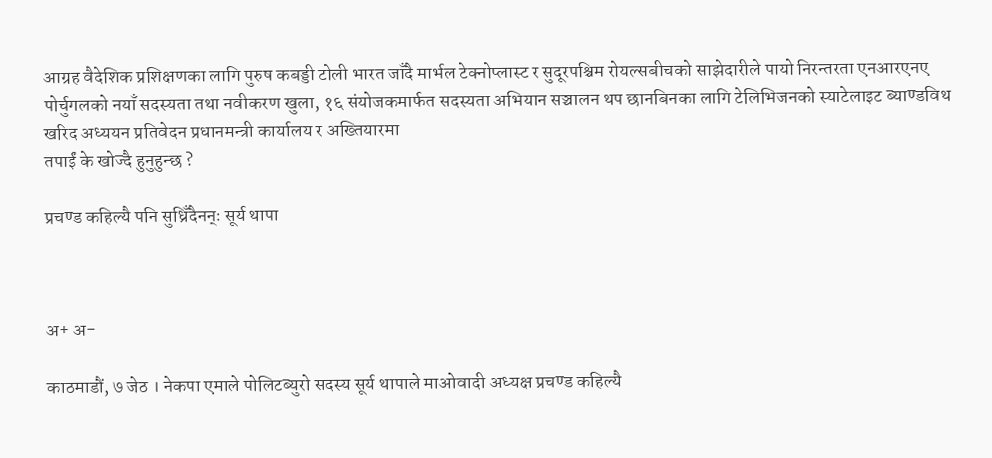आग्रह वैदेशिक प्रशिक्षणका लागि पुरुष कबड्डी टोली भारत जाँदै मार्भल टेक्नोप्लास्ट र सुदूरपश्चिम रोयल्सबीचको साझेदारीले पायो निरन्तरता एनआरएनए पोर्चुगलको नयाँ सदस्यता तथा नवीकरण खुला, १६ संयोजकमार्फत सदस्यता अभियान सञ्चालन थप छानबिनका लागि टेलिभिजनको स्याटेलाइट ब्याण्डविथ खरिद अध्ययन प्रतिवेदन प्रधानमन्त्री कार्यालय र अख्तियारमा
तपाईं के खोज्दै हुनुहुन्छ ?

प्रचण्ड कहिल्यै पनि सुध्रिँदैनन्ः सूर्य थापा



अ+ अ-

काठमाडौं, ७ जेठ । नेकपा एमाले पोलिटब्युरो सदस्य सूर्य थापाले माओवादी अध्यक्ष प्रचण्ड कहिल्यै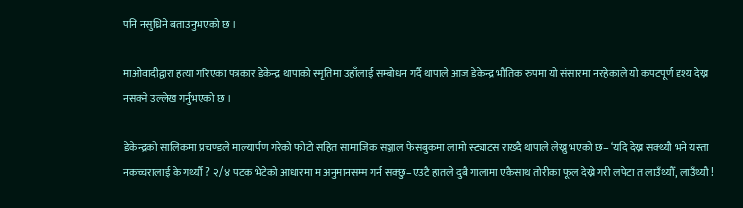पनि नसुध्रिने बताउनुभएको छ ।

माओवादीद्वारा हत्या गरिएका पत्रकार डेकेन्द्र थापाको स्मृतिमा उहाँलाई सम्बोधन गर्दै थापाले आज डेकेन्द्र भौतिक रुपमा यो संसारमा नरहेकाले यो कपटपूर्ण दृश्य देख्न नसक्ने उल्लेख गर्नुभएको छ ।

डेकेन्द्रको सालिकमा प्रचण्डले माल्यार्पण गरेको फोटो सहित सामाजिक सञ्जाल फेसबुकमा लामो स्ट्याटस राख्दै थापाले लेख्नु भएको छ– ‘यदि देख्न सक्थ्यौ भने यस्ता नकच्चरालाई के गर्थ्यौ ? २/४ पटक भेटेको आधारमा म अनुमानसम्म गर्न सक्छु–एउटै हातले दुबै गालामा एकैसाथ तोरीका फूल देख्ने गरी लपेटा त लाउँथ्यौँ, लाउँथ्यौ !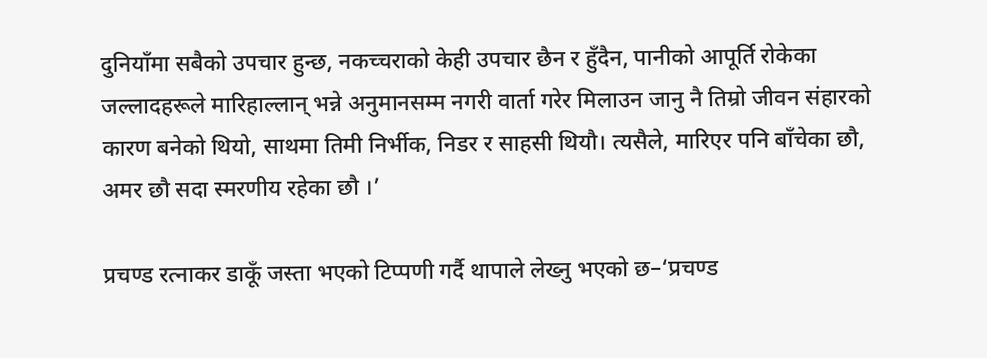दुनियाँमा सबैको उपचार हुन्छ, नकच्चराको केही उपचार छैन र हुँदैन, पानीको आपूर्ति रोकेका जल्लादहरूले मारिहाल्लान् भन्ने अनुमानसम्म नगरी वार्ता गरेर मिलाउन जानु नै तिम्रो जीवन संहारको कारण बनेको थियो, साथमा तिमी निर्भीक, निडर र साहसी थियौ। त्यसैले, मारिएर पनि बाँचेका छौ, अमर छौ सदा स्मरणीय रहेका छौ ।’

प्रचण्ड रत्नाकर डाकूँ जस्ता भएको टिप्पणी गर्दै थापाले लेख्नु भएको छ–‘प्रचण्ड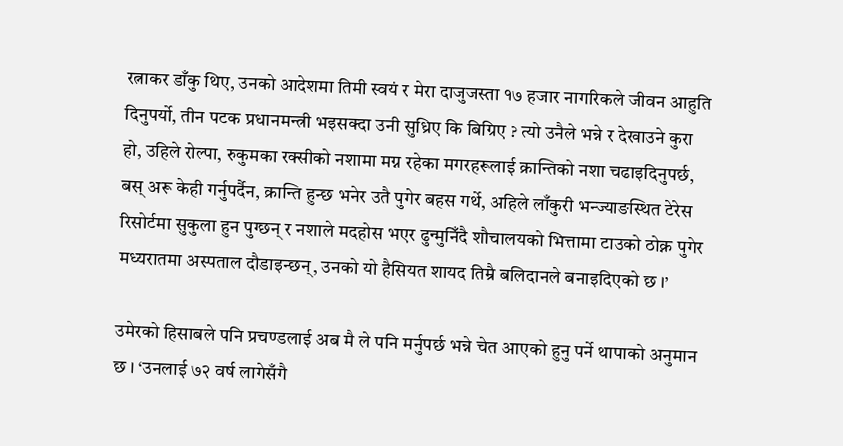रत्नाकर डाँकु थिए, उनको आदेशमा तिमी स्वयं र मेरा दाजुजस्ता १७ हजार नागरिकले जीवन आहुति दिनुपर्यो, तीन पटक प्रधानमन्त्री भइसक्दा उनी सुध्रिए कि बिग्रिए ? त्यो उनैले भन्ने र देखाउने कुरा हो, उहिले रोल्पा, रुकुमका रक्सीको नशामा मग्न रहेका मगरहरूलाई क्रान्तिको नशा चढाइदिनुपर्छ, बस् अरू केही गर्नुपर्दैन, क्रान्ति हुन्छ भनेर उतै पुगेर बहस गर्थे, अहिले लाँकुरी भन्ज्याङस्थित टेरेस रिसोर्टमा सुकुला हुन पुग्छन् र नशाले मदहोस भएर ढुन्मुनिँदै शौचालयको भित्तामा टाउको ठोक्न पुगेर मध्यरातमा अस्पताल दौडाइन्छन्, उनको यो हैसियत शायद तिम्रै बलिदानले बनाइदिएको छ ।’

उमेरको हिसाबले पनि प्रचण्डलाई अब मै ले पनि मर्नुपर्छ भन्ने चेत आएको हुनु पर्ने थापाको अनुमान छ । ‘उनलाई ७२ वर्ष लागेसँगै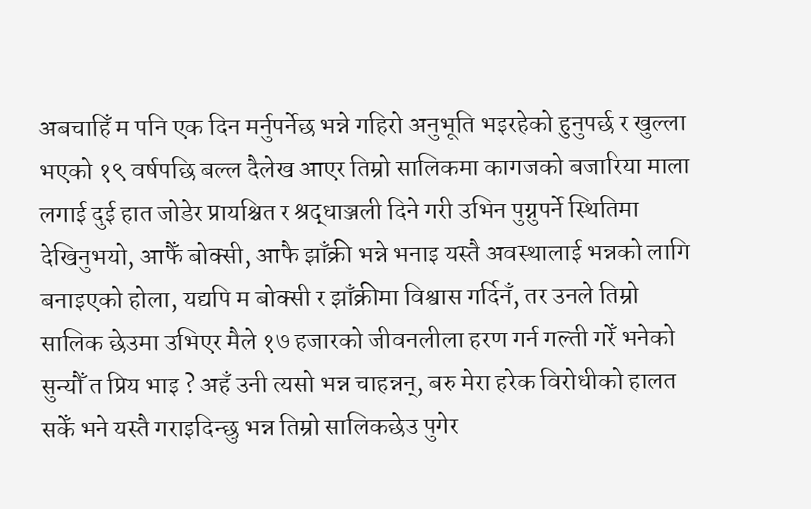अबचाहिँ म पनि एक दिन मर्नुपर्नेछ भन्ने गहिरो अनुभूति भइरहेको हुनुपर्छ र खुल्ला भएको १९ वर्षपछि बल्ल दैलेख आएर तिम्रो सालिकमा कागजको बजारिया माला लगाई दुई हात जोडेर प्रायश्चित र श्रद्धाञ्जली दिने गरी उभिन पुग्नुपर्ने स्थितिमा देखिनुभयो, आफैँ बोक्सी, आफै झाँक्री भन्ने भनाइ यस्तै अवस्थालाई भन्नको लागि बनाइएको होला, यद्यपि म बोक्सी र झाँक्रीमा विश्वास गर्दिनँ, तर उनले तिम्रो सालिक छेउमा उभिएर मैले १७ हजारको जीवनलीला हरण गर्न गल्ती गरेँ भनेको सुन्यौँ त प्रिय भाइ ? अहँ उनी त्यसो भन्न चाहन्नन्, बरु मेरा हरेक विरोधीको हालत सकेँ भने यस्तै गराइदिन्छु भन्न तिम्रो सालिकछेउ पुगेर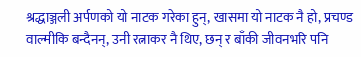श्रद्धाञ्जली अर्पणको यो नाटक गरेका हुन्, खासमा यो नाटक नै हो, प्रचण्ड वाल्मीकि बन्दैनन्, उनी रत्नाकर नै थिए, छन् र बाँकी जीवनभरि पनि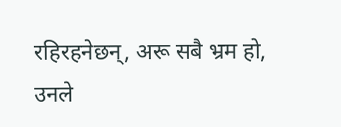रहिरहनेछन्, अरू सबै भ्रम हो, उनले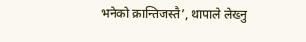भनेको क्रान्तिजस्तै’, थापाले लेख्नु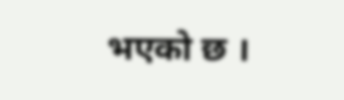भएको छ ।